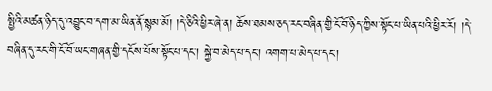སྤྱིའི་མཚན་ཉིད་དུ་འབྱུང་བ་དག་མ་ཡིན་ནོ་སྙམ་མོ། །དེ་ཅིའི་ཕྱིར་ཞེ་ན། ཆོས་ཐམས་ཅད་རང་བཞིན་གྱི་ངོ་བོ་ཉིད་ཀྱིས་སྟོང་པ་ཡིན་པའི་ཕྱིར་རོ། །དེ་བཞིན་དུ་རང་གི་ངོ་བོ་ཡང་གཞན་གྱི་དངོས་པོས་སྟོང་པ་དང་། སྐྱེ་བ་མེད་པ་དང་། འགག་པ་མེད་པ་དང་།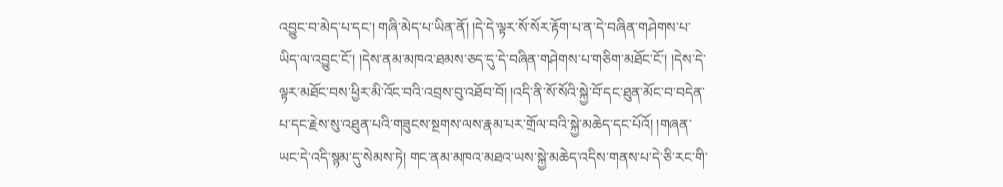འབྱུང་བ་མེད་པ་དང་། གཞི་མེད་པ་ཡིན་ནོ། །དེ་དེ་ལྟར་སོ་སོར་རྟོག་པ་ན་དེ་བཞིན་གཤེགས་པ་ཡིད་ལ་འབྱུང་ངོ་། །དེས་ནམ་མཁའ་ཐམས་ཅད་དུ་དེ་བཞིན་གཤེགས་པ་གཅིག་མཐོང་ངོ་། །དེས་དེ་ལྟར་མཐོང་བས་ཕྱིར་མི་འོང་བའི་འབྲས་བུ་འཐོབ་བོ། །འདི་ནི་སོ་སོའི་སྐྱེ་བོ་དང་ཐུན་མོང་བ་བདེན་པ་དང་རྗེས་སུ་འཐུན་པའི་གཟུངས་སྔགས་ལས་རྣམ་པར་གྲོལ་བའི་སྐྱེ་མཆེད་དང་པོའོ། །གཞན་ཡང་དེ་འདི་སྙམ་དུ་སེམས་ཏེ། གང་ནམ་མཁའ་མཐའ་ཡས་སྐྱེ་མཆེད་འདིས་གནས་པ་དེ་ཅི་རང་གི་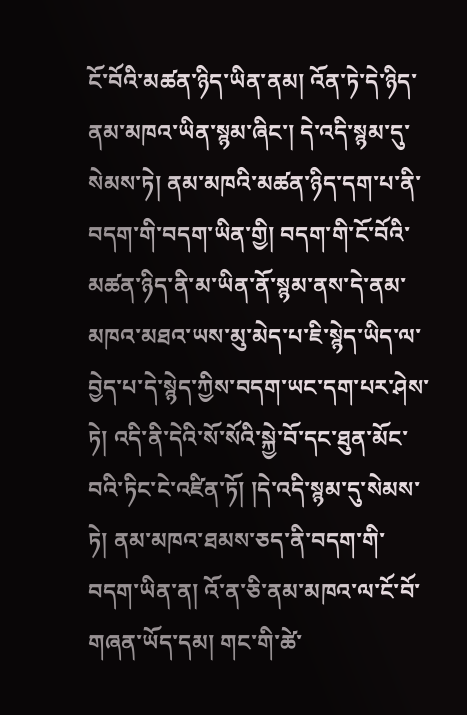ངོ་བོའི་མཚན་ཉིད་ཡིན་ནམ། འོན་ཏེ་དེ་ཉིད་ནམ་མཁའ་ཡིན་སྙམ་ཞིང་། དེ་འདི་སྙམ་དུ་སེམས་ཏེ། ནམ་མཁའི་མཚན་ཉིད་དག་པ་ནི་བདག་གི་བདག་ཡིན་གྱི། བདག་གི་ངོ་བོའི་མཚན་ཉིད་ནི་མ་ཡིན་ནོ་སྙམ་ནས་དེ་ནམ་མཁའ་མཐའ་ཡས་མུ་མེད་པ་ཇི་སྙེད་ཡིད་ལ་བྱེད་པ་དེ་སྙེད་ཀྱིས་བདག་ཡང་དག་པར་ཤེས་ཏེ། འདི་ནི་དེའི་སོ་སོའི་སྐྱེ་བོ་དང་ཐུན་མོང་བའི་ཏིང་ངེ་འཛིན་ཏོ། །དེ་འདི་སྙམ་དུ་སེམས་ཏེ། ནམ་མཁའ་ཐམས་ཅད་ནི་བདག་གི་བདག་ཡིན་ན། འོ་ན་ཅི་ནམ་མཁའ་ལ་ངོ་བོ་གཞན་ཡོད་དམ། གང་གི་ཚེ་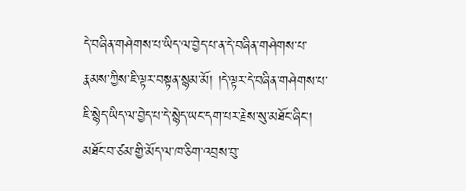དེ་བཞིན་གཤེགས་པ་ཡིད་ལ་བྱེད་པ་ན་དེ་བཞིན་གཤེགས་པ་རྣམས་ཀྱིས་ཇི་ལྟར་བསྟན་སྙམ་མོ། །དེ་ལྟར་དེ་བཞིན་གཤེགས་པ་ཇི་སྙེད་ཡིད་ལ་བྱེད་པ་དེ་སྙེད་ཡང་དག་པར་རྗེས་སུ་མཐོང་ཞིང་། མཐོང་བ་ཙམ་གྱི་མོད་ལ་ཁ་ཅིག་འབྲས་བུ་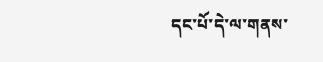དང་པོ་དེ་ལ་གནས་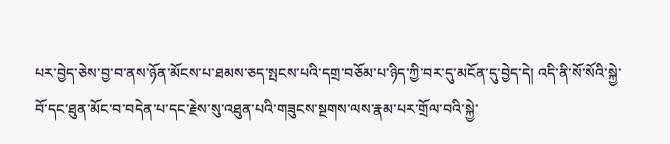པར་བྱེད་ཅེས་བྱ་བ་ནས་ཉོན་མོངས་པ་ཐམས་ཅད་སྤངས་པའི་དགྲ་བཅོམ་པ་ཉིད་ཀྱི་བར་དུ་མངོན་དུ་བྱེད་དེ། འདི་ནི་སོ་སོའི་སྐྱེ་བོ་དང་ཐུན་མོང་བ་བདེན་པ་དང་རྗེས་སུ་འཐུན་པའི་གཟུངས་སྔགས་ལས་རྣམ་པར་གྲོལ་བའི་སྐྱེ་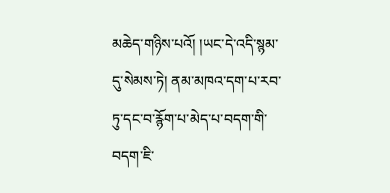མཆེད་གཉིས་པའོ། །ཡང་དེ་འདི་སྙམ་དུ་སེམས་ཏེ། ནམ་མཁའ་དག་པ་རབ་ཏུ་དང་བ་རྙོག་པ་མེད་པ་བདག་གི་བདག་ཇི་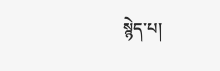སྙེད་པ།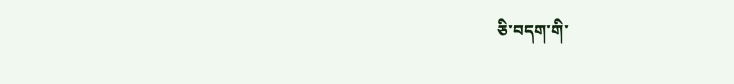ཅི་བདག་གི་